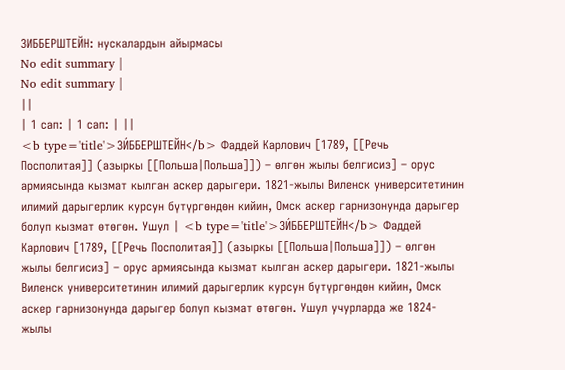ЗИББЕРШТЕЙН: нускалардын айырмасы
No edit summary |
No edit summary |
||
| 1 сап: | 1 сап: | ||
<b type='title'>ЗИ́ББЕРШТЕЙН</b> Фаддей Карлович [1789, [[Речь Посполитая]] (азыркы [[Польша|Польша]]) – өлгөн жылы белгисиз] – орус армиясында кызмат кылган аскер дарыгери. 1821-жылы Виленск университетинин илимий дарыгерлик курсун бүтүргөндөн кийин, Омск аскер гарнизонунда дарыгер болуп кызмат өтөгөн. Ушул | <b type='title'>ЗИ́ББЕРШТЕЙН</b> Фаддей Карлович [1789, [[Речь Посполитая]] (азыркы [[Польша|Польша]]) – өлгөн жылы белгисиз] – орус армиясында кызмат кылган аскер дарыгери. 1821-жылы Виленск университетинин илимий дарыгерлик курсун бүтүргөндөн кийин, Омск аскер гарнизонунда дарыгер болуп кызмат өтөгөн. Ушул учурларда же 1824-жылы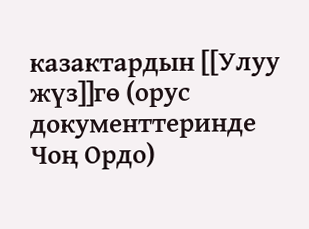казактардын [[Улуу жүз]]гө (орус документтеринде Чоң Ордо)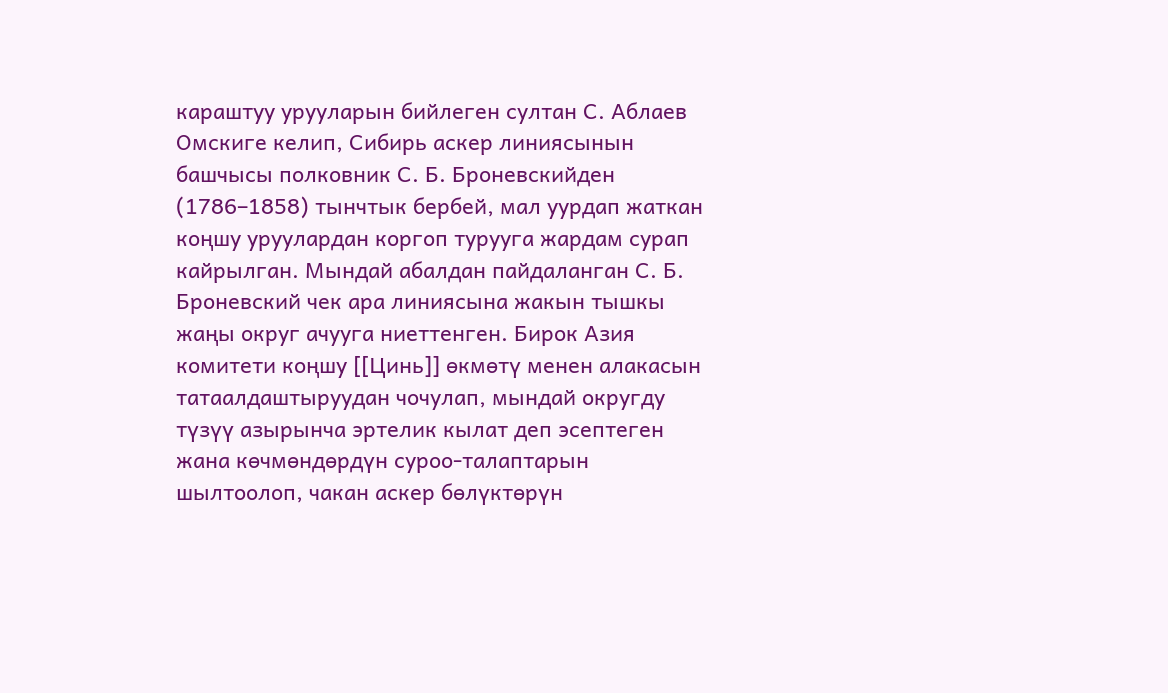караштуу урууларын бийлеген султан С. Аблаев Омскиге келип, Сибирь аскер линиясынын башчысы полковник С. Б. Броневскийден (1786–1858) тынчтык бербей, мал уурдап жаткан коңшу уруулардан коргоп турууга жардам сурап кайрылган. Мындай абалдан пайдаланган С. Б. Броневский чек ара линиясына жакын тышкы жаңы округ ачууга ниеттенген. Бирок Азия комитети коңшу [[Цинь]] өкмөтү менен алакасын татаалдаштыруудан чочулап, мындай округду түзүү азырынча эртелик кылат деп эсептеген жана көчмөндөрдүн суроо-талаптарын шылтоолоп, чакан аскер бөлүктөрүн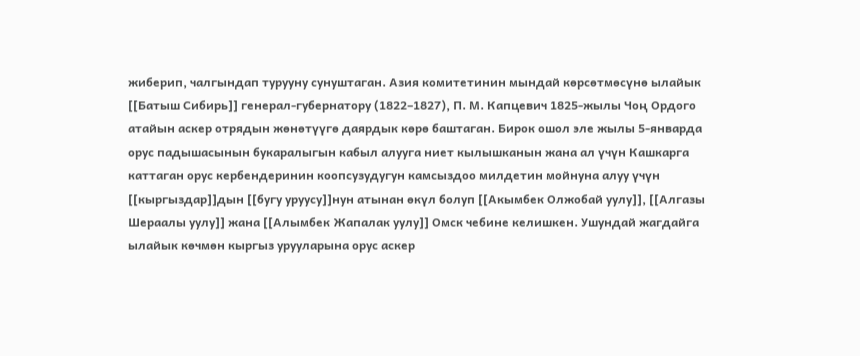жиберип, чалгындап турууну сунуштаган. Азия комитетинин мындай көрсөтмөсүнө ылайык [[Батыш Сибирь]] генерал-губернатору (1822–1827), П. М. Капцевич 1825-жылы Чоң Ордого атайын аскер отрядын жөнөтүүгө даярдык көрө баштаган. Бирок ошол эле жылы 5-январда орус падышасынын букаралыгын кабыл алууга ниет кылышканын жана ал үчүн Кашкарга каттаган орус кербендеринин коопсузудугун камсыздоо милдетин мойнуна алуу үчүн [[кыргыздар]]дын [[бугу уруусу]]нун атынан өкүл болуп [[Акымбек Олжобай уулу]], [[Алгазы Шераалы уулу]] жана [[Алымбек Жапалак уулу]] Омск чебине келишкен. Ушундай жагдайга ылайык көчмөн кыргыз урууларына орус аскер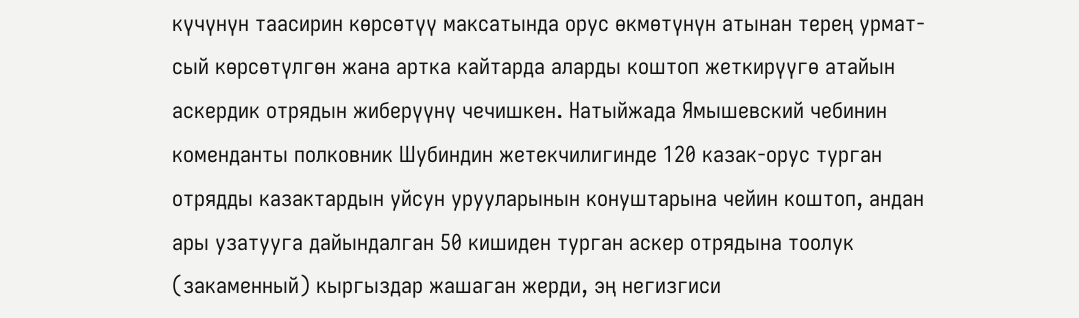күчүнүн таасирин көрсөтүү максатында орус өкмөтүнүн атынан терең урмат-сый көрсөтүлгөн жана артка кайтарда аларды коштоп жеткирүүгө атайын аскердик отрядын жиберүүнү чечишкен. Натыйжада Ямышевский чебинин коменданты полковник Шубиндин жетекчилигинде 120 казак-орус турган отрядды казактардын уйсун урууларынын конуштарына чейин коштоп, андан ары узатууга дайындалган 50 кишиден турган аскер отрядына тоолук (закаменный) кыргыздар жашаган жерди, эң негизгиси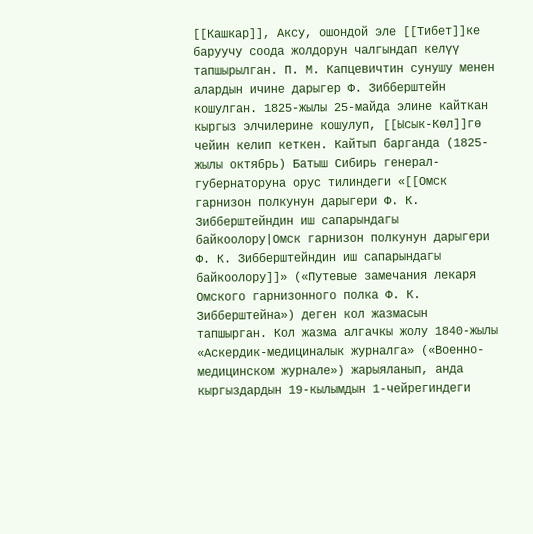[[Кашкар]], Аксу, ошондой эле [[Тибет]]ке баруучу соода жолдорун чалгындап келүү тапшырылган. П. М. Капцевичтин сунушу менен алардын ичине дарыгер Ф. Зибберштейн кошулган. 1825-жылы 25-майда элине кайткан кыргыз элчилерине кошулуп, [[Ысык-Көл]]гө чейин келип кеткен. Кайтып барганда (1825-жылы октябрь) Батыш Сибирь генерал-губернаторуна орус тилиндеги «[[Омск гарнизон полкунун дарыгери Ф. К. Зибберштейндин иш сапарындагы байкоолору|Омск гарнизон полкунун дарыгери Ф. К. Зибберштейндин иш сапарындагы байкоолору]]» («Путевые замечания лекаря Омского гарнизонного полка Ф. К. Зибберштейна») деген кол жазмасын тапшырган. Кол жазма алгачкы жолу 1840-жылы «Аскердик-медициналык журналга» («Военно-медицинском журнале») жарыяланып, анда кыргыздардын 19-кылымдын 1-чейрегиндеги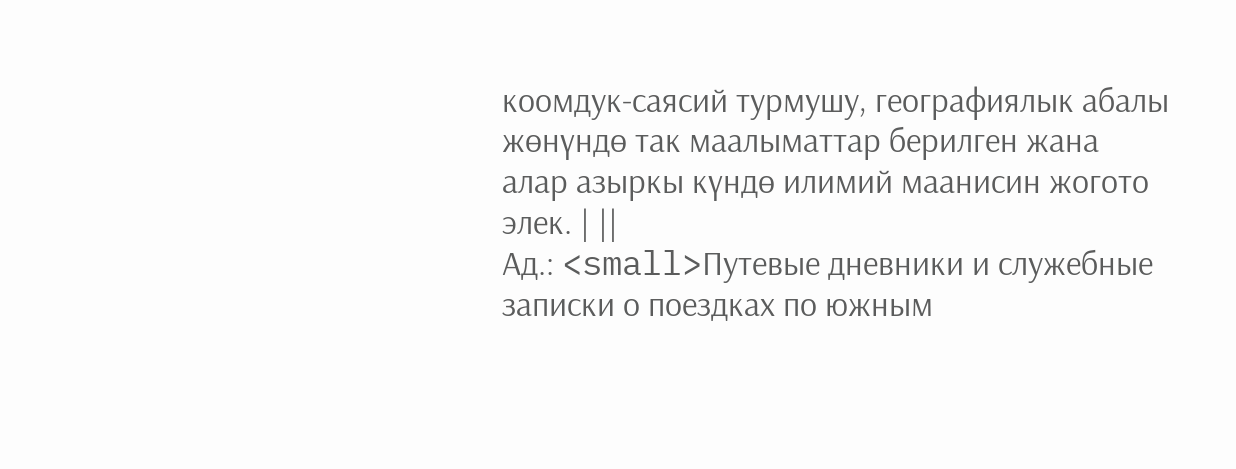коомдук-саясий турмушу, географиялык абалы жөнүндө так маалыматтар берилген жана алар азыркы күндө илимий маанисин жогото элек. | ||
Ад.: <small>Путевые дневники и служебные записки о поездках по южным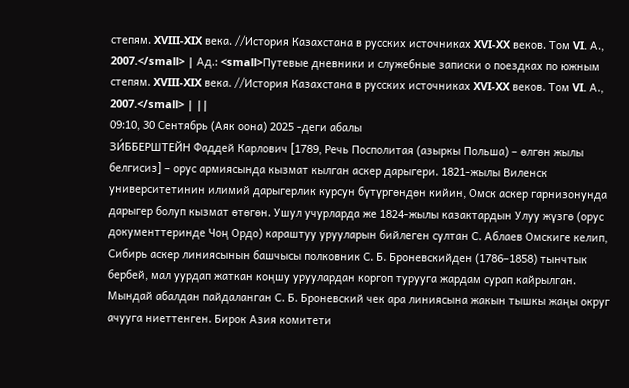степям. XVIII-XIX века. //История Казахстана в русских источниках XVI-XX веков. Том VI. А., 2007.</small> | Ад.: <small>Путевые дневники и служебные записки о поездках по южным степям. XVIII-XIX века. //История Казахстана в русских источниках XVI-XX веков. Том VI. А., 2007.</small> | ||
09:10, 30 Сентябрь (Аяк оона) 2025 -деги абалы
ЗИ́ББЕРШТЕЙН Фаддей Карлович [1789, Речь Посполитая (азыркы Польша) – өлгөн жылы белгисиз] – орус армиясында кызмат кылган аскер дарыгери. 1821-жылы Виленск университетинин илимий дарыгерлик курсун бүтүргөндөн кийин, Омск аскер гарнизонунда дарыгер болуп кызмат өтөгөн. Ушул учурларда же 1824-жылы казактардын Улуу жүзгө (орус документтеринде Чоң Ордо) караштуу урууларын бийлеген султан С. Аблаев Омскиге келип, Сибирь аскер линиясынын башчысы полковник С. Б. Броневскийден (1786–1858) тынчтык бербей, мал уурдап жаткан коңшу уруулардан коргоп турууга жардам сурап кайрылган. Мындай абалдан пайдаланган С. Б. Броневский чек ара линиясына жакын тышкы жаңы округ ачууга ниеттенген. Бирок Азия комитети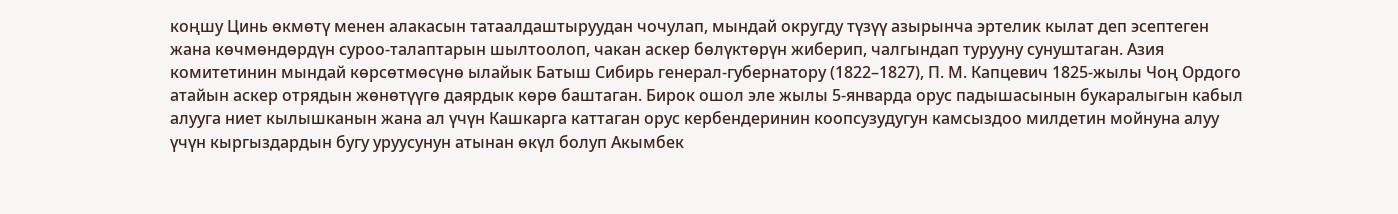коңшу Цинь өкмөтү менен алакасын татаалдаштыруудан чочулап, мындай округду түзүү азырынча эртелик кылат деп эсептеген жана көчмөндөрдүн суроо-талаптарын шылтоолоп, чакан аскер бөлүктөрүн жиберип, чалгындап турууну сунуштаган. Азия комитетинин мындай көрсөтмөсүнө ылайык Батыш Сибирь генерал-губернатору (1822–1827), П. М. Капцевич 1825-жылы Чоң Ордого атайын аскер отрядын жөнөтүүгө даярдык көрө баштаган. Бирок ошол эле жылы 5-январда орус падышасынын букаралыгын кабыл алууга ниет кылышканын жана ал үчүн Кашкарга каттаган орус кербендеринин коопсузудугун камсыздоо милдетин мойнуна алуу үчүн кыргыздардын бугу уруусунун атынан өкүл болуп Акымбек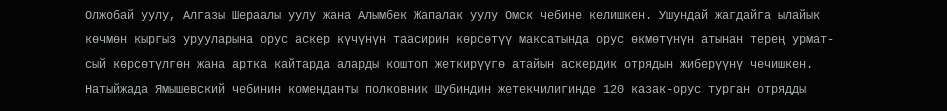Олжобай уулу, Алгазы Шераалы уулу жана Алымбек Жапалак уулу Омск чебине келишкен. Ушундай жагдайга ылайык көчмөн кыргыз урууларына орус аскер күчүнүн таасирин көрсөтүү максатында орус өкмөтүнүн атынан терең урмат-сый көрсөтүлгөн жана артка кайтарда аларды коштоп жеткирүүгө атайын аскердик отрядын жиберүүнү чечишкен. Натыйжада Ямышевский чебинин коменданты полковник Шубиндин жетекчилигинде 120 казак-орус турган отрядды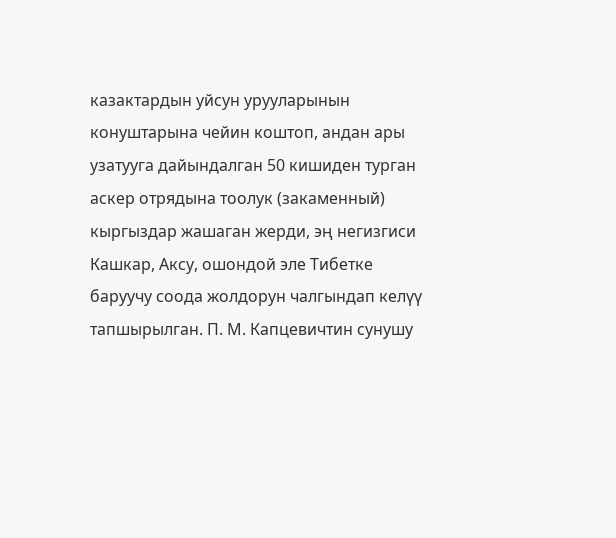казактардын уйсун урууларынын конуштарына чейин коштоп, андан ары узатууга дайындалган 50 кишиден турган аскер отрядына тоолук (закаменный) кыргыздар жашаган жерди, эң негизгиси Кашкар, Аксу, ошондой эле Тибетке баруучу соода жолдорун чалгындап келүү тапшырылган. П. М. Капцевичтин сунушу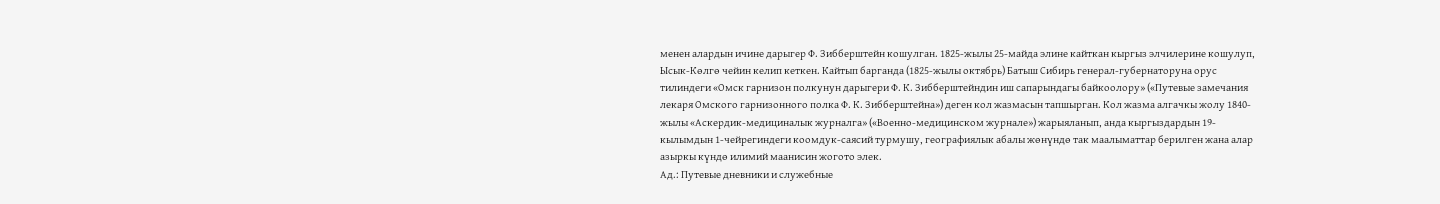менен алардын ичине дарыгер Ф. Зибберштейн кошулган. 1825-жылы 25-майда элине кайткан кыргыз элчилерине кошулуп, Ысык-Көлгө чейин келип кеткен. Кайтып барганда (1825-жылы октябрь) Батыш Сибирь генерал-губернаторуна орус тилиндеги «Омск гарнизон полкунун дарыгери Ф. К. Зибберштейндин иш сапарындагы байкоолору» («Путевые замечания лекаря Омского гарнизонного полка Ф. К. Зибберштейна») деген кол жазмасын тапшырган. Кол жазма алгачкы жолу 1840-жылы «Аскердик-медициналык журналга» («Военно-медицинском журнале») жарыяланып, анда кыргыздардын 19-кылымдын 1-чейрегиндеги коомдук-саясий турмушу, географиялык абалы жөнүндө так маалыматтар берилген жана алар азыркы күндө илимий маанисин жогото элек.
Ад.: Путевые дневники и служебные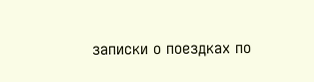записки о поездках по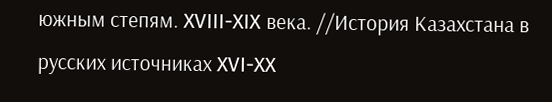южным степям. XVIII-XIX века. //История Казахстана в русских источниках XVI-XX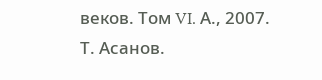веков. Том VI. А., 2007.
Т. Асанов.